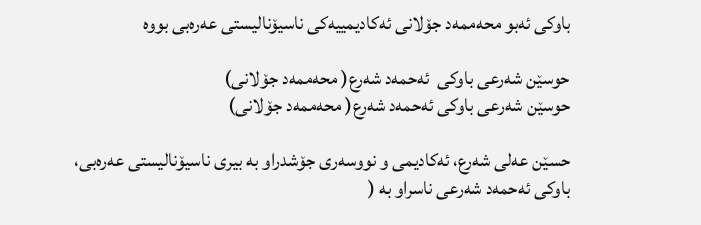باوکی ئەبو محەممەد جۆلانی ئەکادیمییەکی ناسیۆنالیستی عەرەبی بووە

حوسێن شەرعی باوکی  ئەحمەد شەرع( محەممەد جۆلانی)
حوسێن شەرعی باوکی ئەحمەد شەرع( محەممەد جۆلانی)

حسێن عەلی شەرع، ئەکادیمی و نووسەری جۆشدراو بە بیری ناسیۆنالیستی عەرەبی، باوکی ئەحمەد شەرعی ناسراو بە (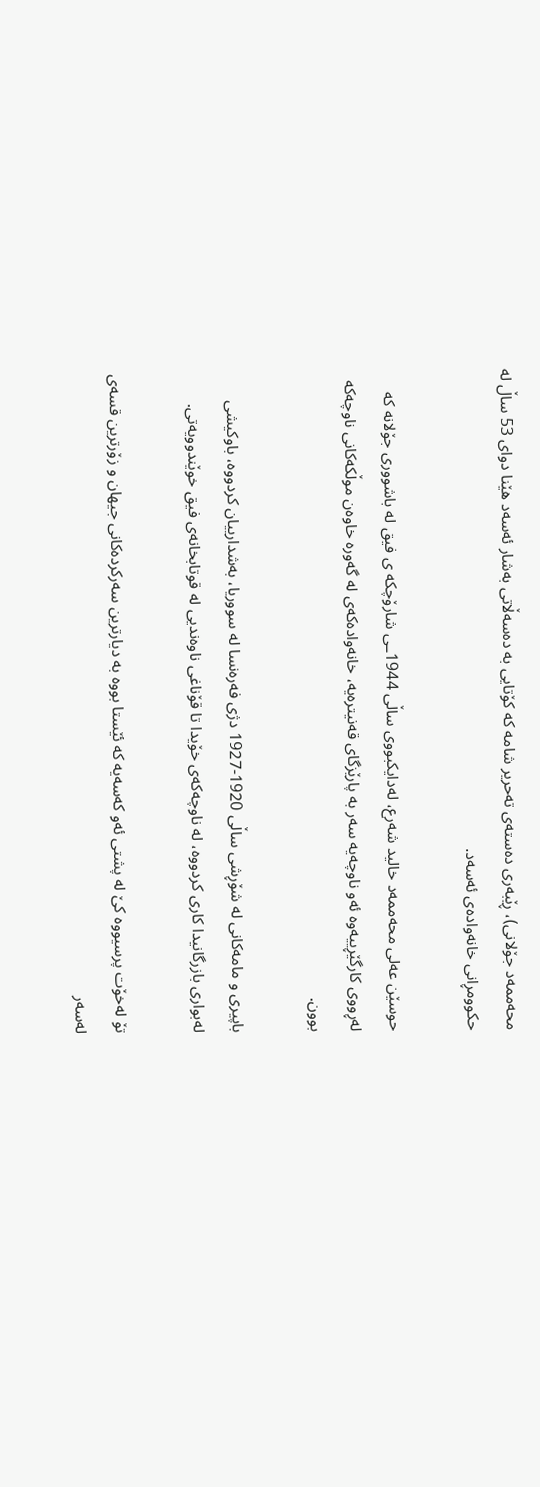محەممەد جۆلانی)، ڕێبەری دەستەی تەحریر شامە کە کۆتایی بە دەسەڵاتی بەشار ئەسەد هێنا دوای 53 ساڵ لە حکوومڕانی خانەوادەی ئەسەد.

حوسێن عەلی محەممەد خالید شەرع، لەدایکبووی ساڵی 1944ـی شارۆچکه ی فیق له باشووری جۆلانە کە لەڕووی کارگێڕییەوە ئەو ناوچەیە سەر بە پارێزگای قەنیترەیە، خانەوادەکەی لە گەورە خاوەن موڵکەکانی ناوچەکە بوون.

باپیری و مامەکانی لە شۆڕشی ساڵی 1920-1927 دژی فەرەنسا لە سووریا، بەشدارییان کردووە، باوکیشی لەبواری بازرگانیدا کاری کردووە، لە ناوچەکەی خۆیدا تا قۆناغی ناوەندیی لە قوتابخانەی فیق خوێندوویەتی.

تۆ لەخۆت پرسیووە کێ لە پشتی ئەو کەسەیە کە ئێستا بووە بە دیارترین سەرکردەکانی جیهان و زۆرترین قسەی لەسەر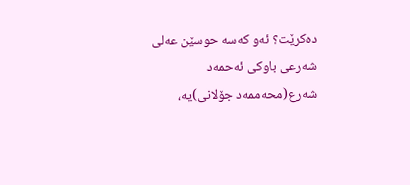دەکرێت؟ ئەو کەسە حوسێن عەلی شەرعی باوکی ئەحمەد شەرع(محەممەد جۆلانی)یە،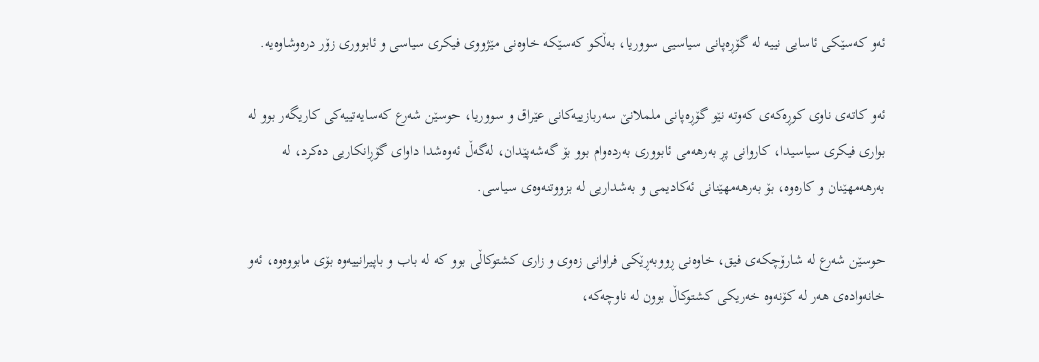ئەو کەسێکی ئاسایی نییە لە گۆڕەپانی سیاسیی سووریا، بەڵکو کەسێکە خاوەنی مێژووی فیکری سیاسی و ئابووری زۆر درەوشاوەیە.

ئەو کاتەی ناوی کوڕەکەی کەوتە نێو گۆڕەپانی ململانێ سەربازییەکانی عێراق و سووریا، حوسێن شەرع کەسایەتییەکی کاریگەر بوو لە بواری فیکری سیاسیدا، کاروانی پڕ بەرهەمی ئابووری بەردەوام بوو بۆ گەشەپێدان، لەگەڵ ئەوەشدا داوای گۆڕانکاریی دەکرد، لە بەرهەمهێنان و کارەوە، بۆ بەرهەمهێنانی ئەکادیمی و بەشداریی لە بزووتنەوەی سیاسی.

حوسێن شەرع لە شارۆچکەی فیق، خاوەنی ڕووبەڕێکی فراوانی زەوی و زاری کشتوکاڵی بوو کە لە باب و باپیرانییەوە بۆی مابووەوە، ئەو خانەوادەی هەر لە کۆنەوە خەریکی کشتوکاڵ بوون لە ناوچەکە،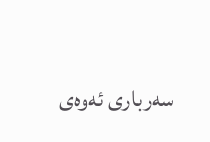سەرباری ئەوەی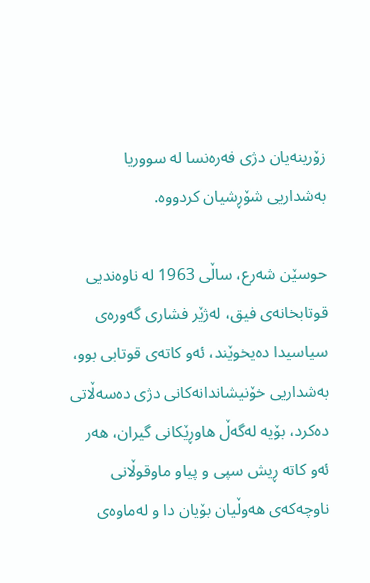زۆرینەیان دژی فەرەنسا لە سووریا بەشداریی شۆڕشیان کردووە.

حوسێن شەرع، ساڵی 1963 لە ناوەندیی قوتابخانەی فیق، لەژێر فشاری گەورەی سیاسیدا دەیخوێند، ئەو کاتەی قوتابی بوو، بەشداریی خۆنیشاندانەکانی دژی دەسەڵاتی دەکرد، بۆیە لەگەڵ هاوڕێکانی گیران، هەر ئەو کاتە ڕیش سپی و پیاو ماوقوڵانی ناوچەکەی هەوڵیان بۆیان دا و لەماوەی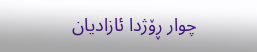چوار ڕۆژدا ئازادیان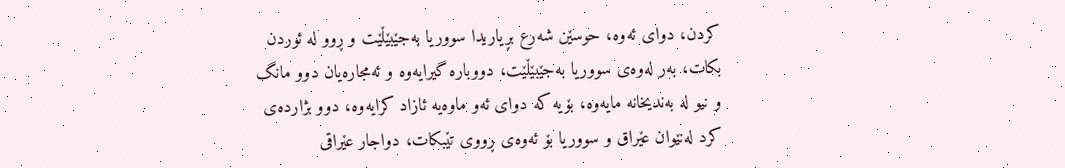کردن، دوای ئەوە، حوسێن شەرع بڕیاریدا سووریا بەجێبێڵێت و ڕوو لە ئوردن بکات، بەر لەوەی سووریا بەجێبێڵێت، دووبارە گیرایەوە و ئەمجارەیان دوو مانگ و نیو لە بەندیخانە مایەوە، بۆیە کە دوای ئەو ماوەیە ئازاد کرایەوە، دوو بژاردەی کرد لەنێوان عێراق و سووریا بۆ ئەوەی ڕووی تێبکات، دواجار عێراقی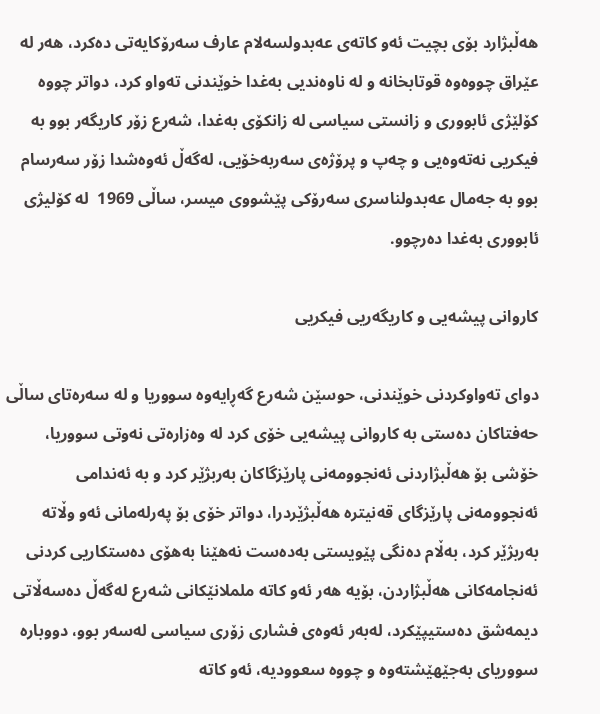هەڵبژارد بۆی بچیت ئەو کاتەی عەبدولسەلام عارف سەرۆکایەتی دەکرد، هەر لە عێراق چووەوە قوتابخانە و لە ناوەندیی بەغدا خوێندنی تەواو کرد، دواتر چووە کۆلێژی ئابووری و زانستی سیاسی لە زانکۆی بەغدا، شەرع زۆر کاریگەر بوو بە فیکریی نەتەوەیی و چەپ و پرۆژەی سەربەخۆیی، لەگەڵ ئەوەشدا زۆر سەرسام بوو بە جەمال عەبدولناسری سەرۆکی پێشووی میسر، ساڵی 1969  لە کۆلیژی ئابووری بەغدا دەرچوو.

کاروانی پیشەیی و کاریگەریی فیکریی

دوای تەواوکردنی خوێندنی، حوسێن شەرع گەڕایەوە سووریا و لە سەرەتای ساڵی حەفتاکان دەستی بە کاروانی پیشەیی خۆی کرد لە وەزارەتی نەوتی سووریا، خۆشی بۆ هەڵبژاردنی ئەنجوومەنی پارێزگاکان بەربژێر کرد و بە ئەندامی ئەنجوومەنی پارێزگای قەنیترە هەڵبژێردرا، دواتر خۆی بۆ پەرلەمانی ئەو وڵاتە بەربژێر کرد، بەڵام دەنگی پێویستی بەدەست نەهێنا بەهۆی دەستکاریی کردنی ئەنجامەکانی هەڵبژاردن، بۆیە هەر ئەو کاتە ململانێکانی شەرع لەگەڵ دەسەڵاتی دیمەشق دەستیپێکرد، لەبەر ئەوەی فشاری زۆری سیاسی لەسەر بوو، دووبارە سووریای بەجێهێشتەوە و چووە سعوودیە، ئەو کاتە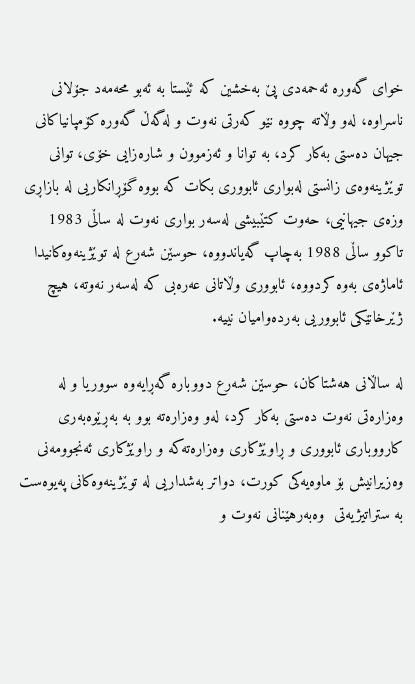خوای گەورە ئەحمەدی پێ بەخشین کە ئێستا بە ئەبو محەمەد جۆلانی ناسراوە، لەو وڵاتە چووە نێو کەرتی نەوت و لەگەڵ گەورە کۆمپانیاکانی جیهان دەستی بەکار کرد، بە توانا و ئەزموون و شارەزایی خۆی، توانی توێژینەوەی زانستی لەبواری ئابووری بکات کە بووە گۆڕانکاریی لە بازاڕی وزەی جیهانیی، حەوت کتێبیشی لەسەر بواری نەوت لە ساڵی 1983 تاکوو ساڵی 1988 بەچاپ گەیاندووە، حوسێن شەرع لە توێژینەوەکانیدا ئاماژەی بەوە کردووە، ئابووری وڵاتانی عەرەبی کە لەسەر نەوتە، هیچ ژێرخانێکی ئابووریی بەردەوامیان نییە.

لە ساڵانی هەشتاکان، حوسێن شەرع دووبارە گەڕایەوە سووریا و لە وەزارەتی نەوت دەستی بەکار کرد، لەو وەزارەتە بوو بە بەڕێوەبەری کارووباری ئابووری و ڕاوێژکاری وەزارەتەکە و راوێژکاری ئەنجوومەنی وەزیرانیش بۆ ماوەیەکی کورت، دواتر بەشداریی لە توێژینەوەکانی پەیوەست بە ستراتیژیەتی  وەبەرهێنانی نەوت و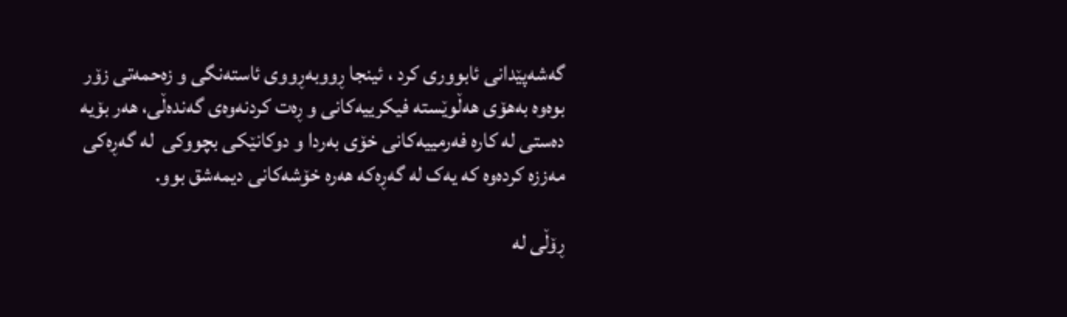گەشەپێدانی ئابووری کرد ، ئینجا ڕووبەڕووی ئاستەنگی و زەحمەتی زۆر بوەوە بەهۆی هەڵوێستە فیکرییەکانی و ڕەت کردنەوەی گەندەڵی، هەر بۆیە دەستی لە کارە فەرمییەکانی خۆی بەردا و دوکانێکی بچووکی  لە گەڕەکی مەززە کردەوە کە یەک لە گەڕەکە هەرە خۆشەکانی دیمەشق بوو.

ڕۆڵی لە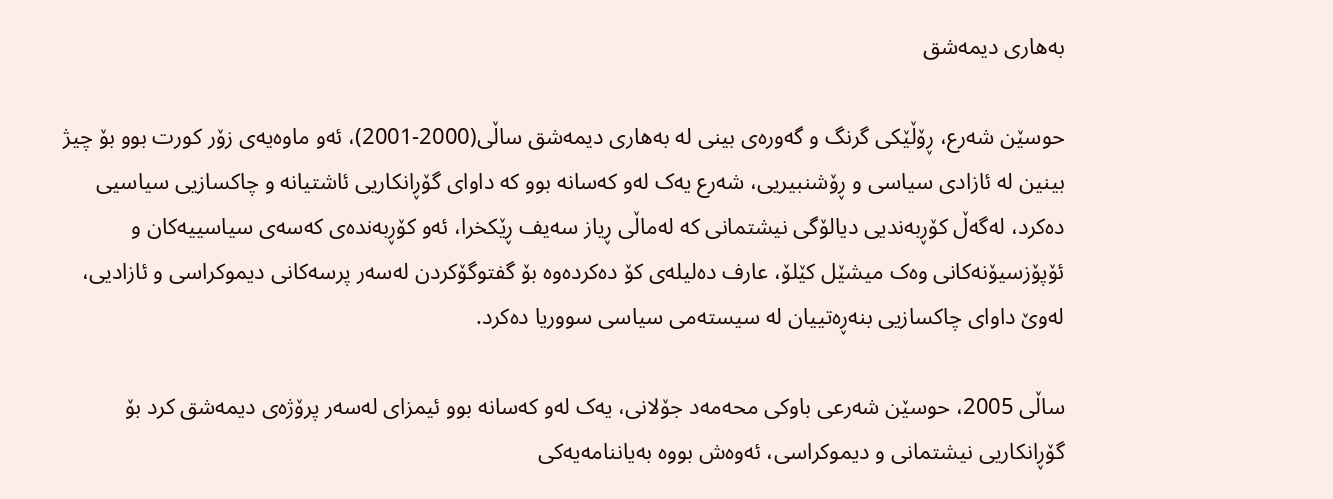بەهاری دیمەشق

حوسێن شەرع، ڕۆڵێکی گرنگ و گەورەی بینی لە بەهاری دیمەشق ساڵی(2000-2001)، ئەو ماوەیەی زۆر کورت بوو بۆ چیژ بینین لە ئازادی سیاسی و ڕۆشنبیریی، شەرع یەک لەو کەسانە بوو کە داوای گۆڕانکاریی ئاشتیانە و چاکسازیی سیاسیی دەکرد، لەگەڵ کۆڕبەندیی دیالۆگی نیشتمانی کە لەماڵی ڕیاز سەیف ڕێکخرا، ئەو کۆڕبەندەی کەسەی سیاسییەکان و ئۆپۆزسیۆنەکانی وەک میشێل کێلۆ، عارف دەلیلەی کۆ دەکردەوە بۆ گفتوگۆکردن لەسەر پرسەکانی دیموکراسی و ئازادیی، لەوێ داوای چاکسازیی بنەڕەتییان لە سیستەمی سیاسی سووریا دەکرد.

ساڵی 2005، حوسێن شەرعی باوکی محەمەد جۆلانی، یەک لەو کەسانە بوو ئیمزای لەسەر پرۆژەی دیمەشق کرد بۆ گۆڕانکاریی نیشتمانی و دیموکراسی، ئەوەش بووە بەیاننامەیەکی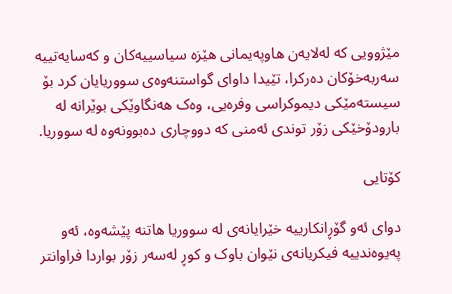مێژوویی کە لەلایەن هاوپەیمانی هێزە سیاسییەکان و کەسایەتییە سەربەخۆکان دەرکرا، تێیدا داوای گواستنەوەی سووریایان کرد بۆ سیستەمێکی دیموکراسی وفرەیی، وەک هەنگاوێکی بوێرانە لە بارودۆخێکی زۆر توندی ئەمنی کە دووچاری دەبوونەوە لە سووریا.

کۆتایی

دوای ئەو گۆڕانکارییە خێرایانەی لە سووریا هاتنە پێشەوە، ئەو پەیوەندییە فیکریانەی نێوان باوک و کوڕ لەسەر زۆر بواردا فراوانتر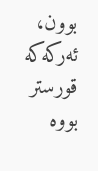بوون، ئەرکەکە قورستر بووە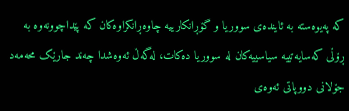کە پەیوەستە بە ئایندەی سووریا و گۆڕانکارییە چاوەڕانکراوەکان کە پێداچوونەوە بە ڕۆڵی کەسایەتییە سیاسییەکان لە سووریا دەکات، لەگەڵ ئەوەشدا چەند جارێک محەمەد جۆلانی دووپاتی ئەوەی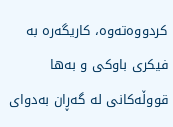کردووەتەوە، کاریگەرە بە فیکری باوکی و بەها قووڵەکانی لە گەڕان بەدوای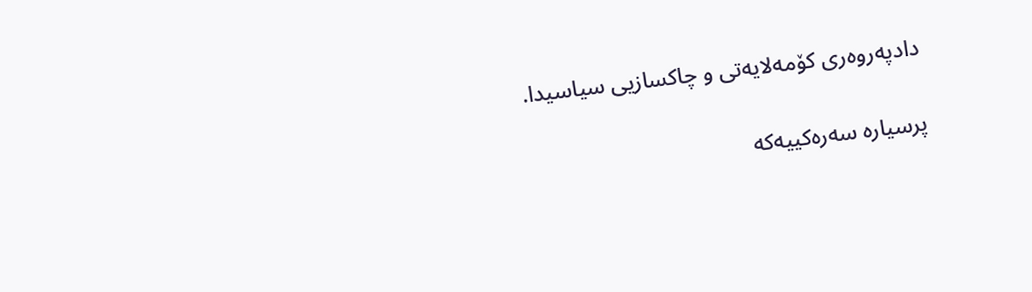دادپەروەری کۆمەلایەتی و چاکسازیی سیاسیدا.

پرسیارە سەرەکییەکە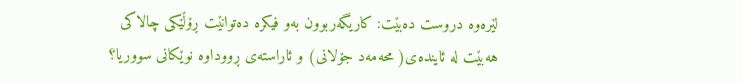لێرەوە دروست دەبێت: کاریگەربوون بەو فیکرە دەتوانێت ڕۆڵێکی چالاکی هەبێت لە ئایندەی( محەمەد جۆلانی) و ئاراستەی ڕووداوە نوێکانی سووریا؟